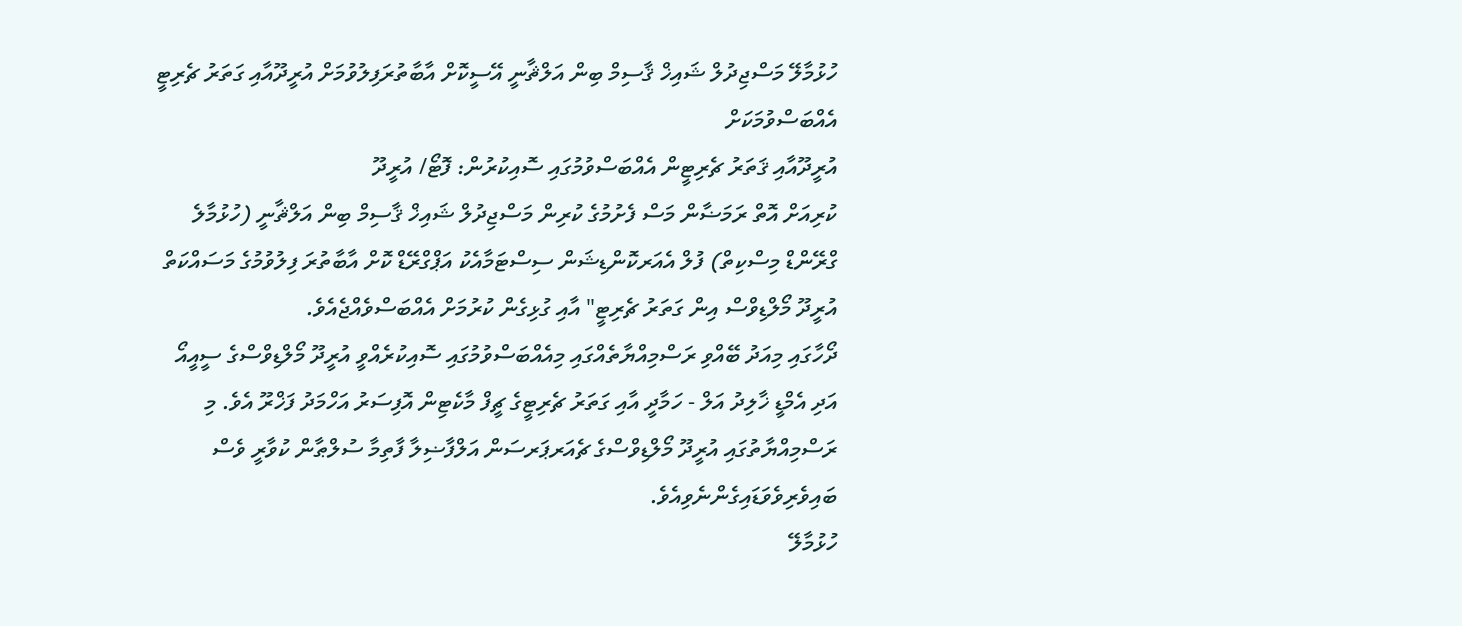ހުޅުމާލޭ މަސްޖިދުލް ޝައިޚް ޤާސިމް ބިން އަލްޘާނީ އޭސީކޮށް އާބާތުރަފިލުވުމަށް އުރީދޫއާއި ގަތަރު ޗެރިޓީ އެއްބަސްވުމަކަށް
އުރީދޫއާއި ޤަތަރު ޗެރިޓީން އެއްބަސްވުމުގައި ސޮއިކުރުން: ފޮޓޯ/ އުރީދޫ
ކުރިއަށް އޮތް ރަމަޟާން މަސް ފެށުމުގެ ކުރިން މަސްޖިދުލް ޝައިޚް ޤާސިމް ބިން އަލްޘާނީ (ހުޅުމާލެ ގްރޭންޑް މިސްކިތް) ފުލް އެއަރކޮންޑިޝަން ސިސްޓަމާއެކު އަޕްގްރޭޑް ކޮށް އާބާތުރަ ފިލުވުމުގެ މަސައްކަތް އުރީދޫ މޯލްޑިވްސް އިން ގަތަރު ޗެރިޓީ" އާއި ގުޅިގެން ކުރުމަށް އެއްބަސްވެއްޖެއެވެ.
ދޯހާގައި މިއަދު ބޭއްވި ރަސްމިއްޔާތެއްގައި މިއެއްބަސްވުމުގައި ސޮއިކުރެއްވީ އުރީދޫ މޯލްޑިވްސްގެ ސީއީއޯ އަދި އެމްޑީ ޚާލިދު އަލް - ހަމާދީ އާއި ގަތަރު ޗެރިޓީގެ ޗީފް މާކެޓިން އޮފިސަރު އަހްމަދު ފަޚްރޫ އެވެ. މި ރަސްމިއްޔާތުގައި އުރީދޫ މޯލްޑިވްސްގެ ޗެއަރޕަރސަން އަލްފާޟިލާ ފާތިމާ ސުލްޠާން ކުވާރީ ވެސް ބައިވެރިވެވަޑައިގެންނެވިއެވެ.
ހުޅުމާލޭ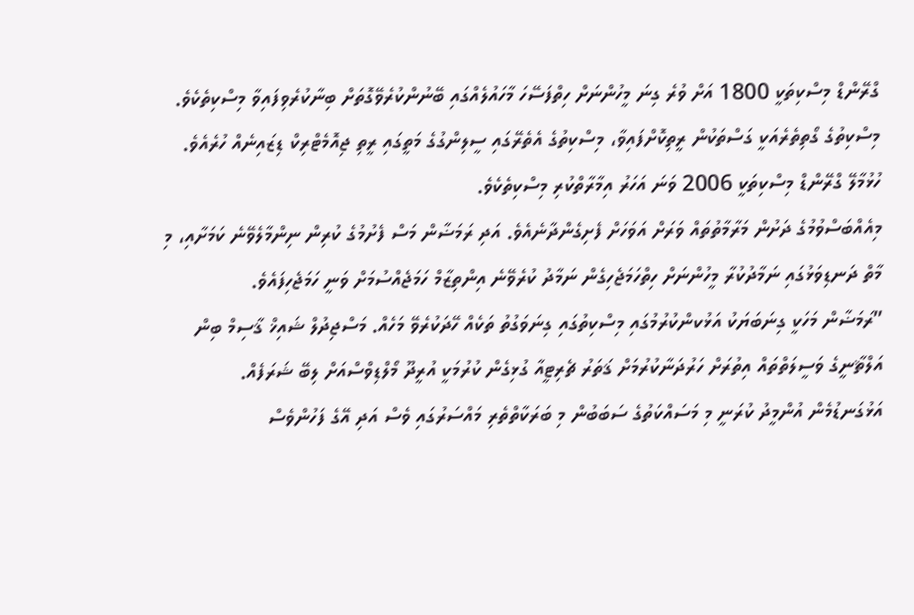ގްރޭންޑް މިސްކިތަކީ 1800 އަށް ވުރެ ގިނަ މީހުންނަށް ހިތްފަސޭހަ މާހައުލެއްގައި ބޭނުންކުރެވޭގޮތަށް ބިނާކުރެވިފައިވާ މިސްކިތެކެވެ. މިސްކިތުގެ ގޯތިތެރެއަކީ ގަސްތަކުން ރީތިކޮށްފައިވާ، މިސްކިތުގެ އެތެރޭގައި ސީލިންގުގެ މަތީގައި ރީތި ޖިއޮމެޓްރިކް ޑިޒައިނެއް ހުރެއެވެ. ހުޅުމާލޭ ގްރޭންޑް މިސްކިތަކީ 2006 ވަނަ އަހަރު އިމާރާތްކުރި މިސްކިތެކެވެ.
މިއެއްބަސްވުމުގެ ދަށުން މަރާމާތުތައް ވަރަށް އަވަހަށް ފެށިގެންދާނެއެވެ. އަދި ރަމަޟާން މަސް ފެށުމުގެ ކުރިން ނިންމާލެވޭނެ ކަމަށާއި، މި މާތް ދަނޑިވަޅުގައި ނަމާދުކުރާ މީހުންނަށް ހިތްހަމަޖެހިގެން ނަމާދު ކުރެވޭނެ އިންތިޒާމް ހަމަޖެއްސުމަށް ވަނީ ހަމަޖެހިފައެވެ.
”ރަމަޟާން މަހަކީ ގިނަބަޔަކު އަޅުކންކުރުމުގައި މިސްކިތުގައި ގިނަވަގުތު ތަކެއް ހޭދަކުރެވޭ މަހެއް. މަސްޖިދުލް ޝައިޚް ޤާސިމް ބިން އަލްޘާނީގެ ވަސީލަތްތައް އިތުރަށް ހަރުދަނާކުރުމަށް ޤަތަރު ޗެރިޓީއާ ގުޅިގެން ކުރުމަކީ އުރީދޫ މޯލްޑިވްސްއަށް ލިބޭ ޝަރަފެއް. އަޅުގަނޑުމެން އުންމީދު ކުރަނީ މި މަސައްކަތުގެ ސަބަބުން މި ބަރަކާތްތެރި މައްސަރުގައި ވެސް އަދި އޭގެ ފަހުންވެސް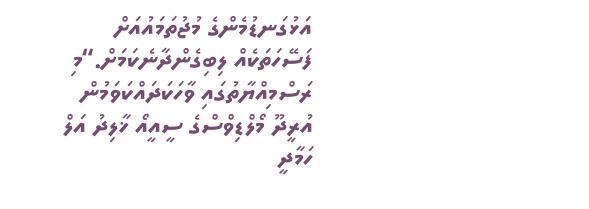އަޅުގަނޑުމެންގެ މުޖުތަމައުއަށް ފަސޭހަތަކެއް ލިބިގެންދާނެކަމަށް.“މި ރަސްމިއްޔާތުގައި ވާހަކަދައްކަވަމުން އުރީދޫ މޯލްޑިވްސްގެ ސީއީއޯ ޚާލިދު އަލް ހަމާދީ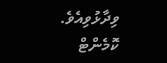ވިދާޅުވިއެވެ.
ކޮމެންޓް